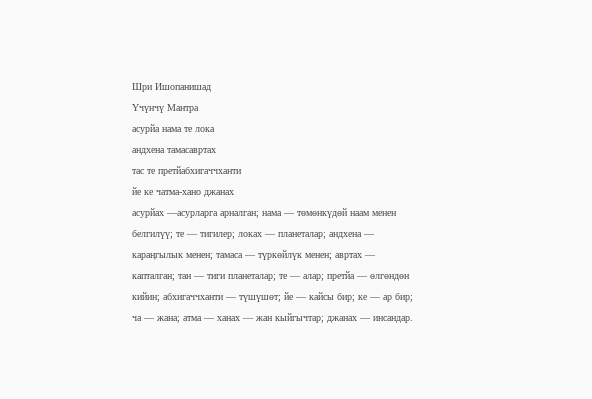Шри Ишопанишад
Үчүнчү Мантра
асурйа нама те лока
андхена тамасавртах
тас те претйабхигаччханти
йе ке чатма-хано джанах
асурйах —асурларга арналган; нама — төмөнкүдөй наам менен белгилүү; те — тигилер; локах — планеталар; андхена — караңгылык менен; тамаса — түркөйлүк менен; авртах — капталган; тан — тиги планеталар; те — алар; претйа — өлгөндөн кийин; абхигаччханти — түшүшөт; йе — кайсы бир; ке — ар бир; ча — жана; атма — ханах — жан кыйгычтар; джанах — инсандар.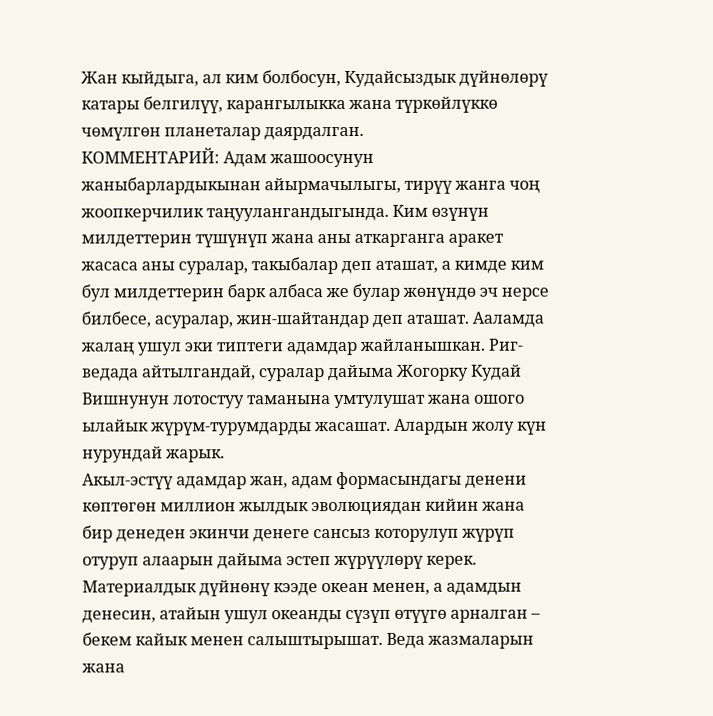Жан кыйдыга, ал ким болбосун, Кудайсыздык дүйнөлөрү катары белгилүү, карангылыкка жана түркөйлүккө чөмүлгөн планеталар даярдалган.
КОММЕНТАРИЙ: Адам жашоосунун жаныбарлардыкынан айырмачылыгы, тирүү жанга чоң жоопкерчилик таңуулангандыгында. Ким өзүнүн милдеттерин түшүнүп жана аны аткарганга аракет жасаса аны суралар, такыбалар деп аташат, а кимде ким бул милдеттерин барк албаса же булар жөнүндө эч нерсе билбесе, асуралар, жин-шайтандар деп аташат. Ааламда жалаң ушул эки типтеги адамдар жайланышкан. Риг-ведада айтылгандай, суралар дайыма Жогорку Кудай Вишнунун лотостуу таманына умтулушат жана ошого ылайык жүрүм-турумдарды жасашат. Алардын жолу күн нурундай жарык.
Акыл-эстүү адамдар жан, адам формасындагы денени көптөгөн миллион жылдык эволюциядан кийин жана бир денеден экинчи денеге сансыз которулуп жүрүп отуруп алаарын дайыма эстеп жүрүүлөрү керек. Материалдык дүйнөнү кээде океан менен, а адамдын денесин, атайын ушул океанды сүзүп өтүүгө арналган – бекем кайык менен салыштырышат. Веда жазмаларын жана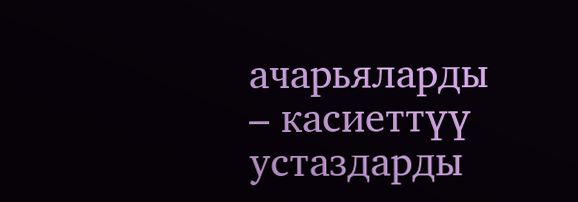ачарьяларды – касиеттүү устаздарды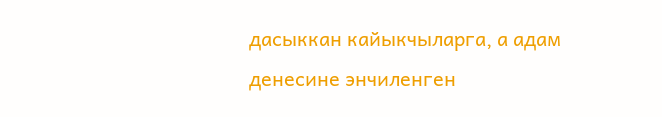дасыккан кайыкчыларга, а адам денесине энчиленген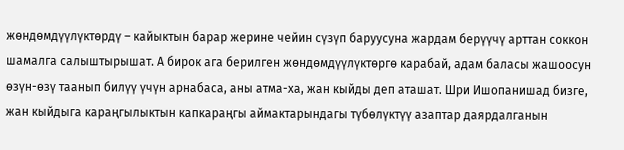жөндөмдүүлүктөрдү – кайыктын барар жерине чейин сүзүп баруусуна жардам берүүчү арттан соккон шамалга салыштырышат. А бирок ага берилген жөндөмдүүлүктөргө карабай, адам баласы жашоосун өзүн-өзү таанып билүү үчүн арнабаса, аны атма-ха, жан кыйды деп аташат. Шри Ишопанишад бизге, жан кыйдыга караңгылыктын капкараңгы аймактарындагы түбөлүктүү азаптар даярдалганын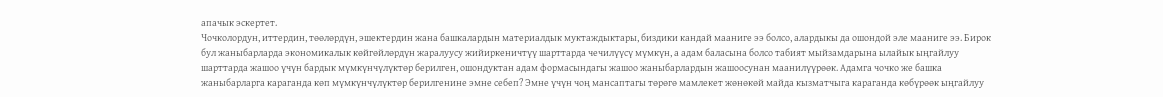апачык эскертет.
Чочколордун, иттердин, төөлөрдүн, эшектердин жана башкалардын материалдык муктаждыктары, биздики кандай мааниге ээ болсо, алардыкы да ошондой эле мааниге ээ. Бирок бул жаныбарларда экономикалык көйгөйлөрдүн жаралуусу жийиркеничтүү шарттарда чечилүүсү мүмкүн, а адам баласына болсо табият мыйзамдарына ылайык ыңгайлуу шарттарда жашоо үчүн бардык мүмкүнчүлүктөр берилген, ошондуктан адам формасындагы жашоо жаныбарлардын жашоосунан маанилүүрөөк. Адамга чочко же башка жаныбарларга караганда көп мүмкүнчүлүктөр берилгенине эмне себеп? Эмне үчүн чоң мансаптагы төрөгө мамлекет жөнөкөй майда кызматчыга караганда көбүрөөк ыңгайлуу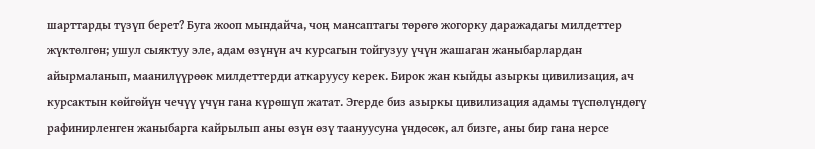шарттарды түзүп берет? Буга жооп мындайча, чоң мансаптагы төрөгө жогорку даражадагы милдеттер жүктөлгөн; ушул сыяктуу эле, адам өзүнүн ач курсагын тойгузуу үчүн жашаган жаныбарлардан айырмаланып, маанилүүрөөк милдеттерди аткаруусу керек. Бирок жан кыйды азыркы цивилизация, ач курсактын көйгөйүн чечүү үчүн гана күрөшүп жатат. Эгерде биз азыркы цивилизация адамы түспөлүндөгү рафинирленген жаныбарга кайрылып аны өзүн өзү таануусуна үндөсөк, ал бизге, аны бир гана нерсе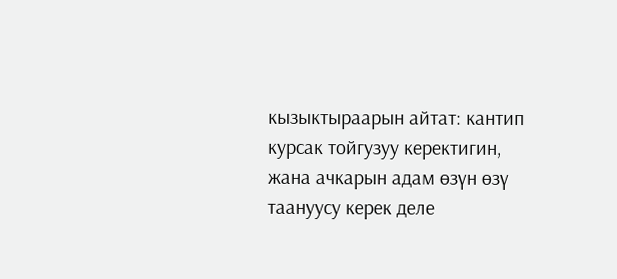кызыктыраарын айтат: кантип курсак тойгузуу керектигин, жана ачкарын адам өзүн өзү таануусу керек деле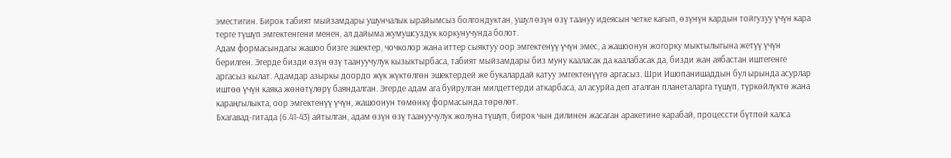эместигин. Бирок табият мыйзамдары ушунчалык ырайымсыз болгондуктан, ушул өзүн өзү таануу идеясын четке кагып, өзүнүн кардын тойгузуу үчүн кара терге түшүп эмгектенгени менен, ал дайыма жумушсуздук коркунучунда болот.
Адам формасындагы жашоо бизге эшектер, чочколор жана иттер сыяктуу оор эмгектенүү үчүн эмес, а жашоонун жогорку мыктылыгына жетүү үчүн берилген. Эгерде бизди өзүн өзү таануучулук кызыктырбаса, табият мыйзамдары биз муну кааласак да каалабасак да, бизди жан аябастан иштегенге аргасыз кылат. Адамдар азыркы доордо жүк жүктөлгөн эшектердей же букалардай катуу эмгектенүүгө аргасыз. Шри Ишопанишаддын бул ырында асурлар иштөө үчүн каяка жөнөтүлөрү баяндалган. Эгерде адам ага буйрулган милдеттерди аткарбаса, ал асурйа деп аталган планеталарга түшүп, түркөйлүктө жана караңгылыкта, оор эмгектенүү үчүн, жашоонун төмөнкү формасында төрөлөт.
Бхагавад-гитада (6.41-43) айтылган, адам өзүн өзү таануучулук жолуна түшүп, бирок чын дилинен жасаган аракетине карабай, процессти бүтпөй калса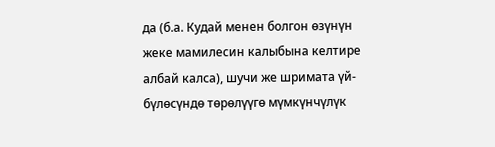да (б.а. Кудай менен болгон өзүнүн жеке мамилесин калыбына келтире албай калса), шучи же шримата үй-бүлөсүндө төрөлүүгө мүмкүнчүлүк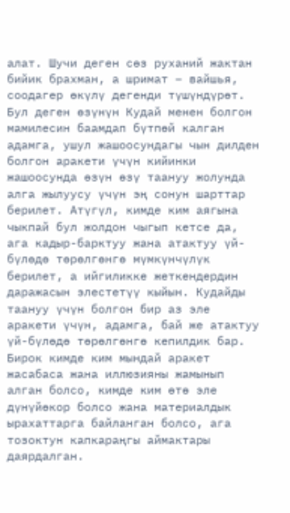алат. Шучи деген сөз руханий жактан бийик брахман, а шримат – вайшья, соодагер өкүлү дегенди түшүндүрөт. Бул деген өзүнүн Кудай менен болгон мамилесин баамдап бүтпөй калган адамга, ушул жашоосундагы чын дилден болгон аракети үчүн кийинки жашоосунда өзүн өзү таануу жолунда алга жылуусу үчүн эң сонун шарттар берилет. Атүгүл, кимде ким аягына чыкпай бул жолдон чыгып кетсе да, ага кадыр-барктуу жана атактуу үй-бүлөдө төрөлгөнгө мүмкүнчүлүк берилет, а ийгиликке жеткендердин даражасын элестетүү кыйын. Кудайды таануу үчүн болгон бир аз эле аракети үчүн, адамга, бай же атактуу үй-бүлөдө төрөлгөнгө кепилдик бар. Бирок кимде ким мындай аракет жасабаса жана иллюзияны жамынып алган болсо, кимде ким өтө эле дүнүйөкор болсо жана материалдык ырахаттарга байланган болсо, ага тозоктун капкараңгы аймактары даярдалган.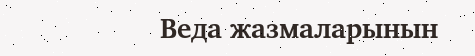Веда жазмаларынын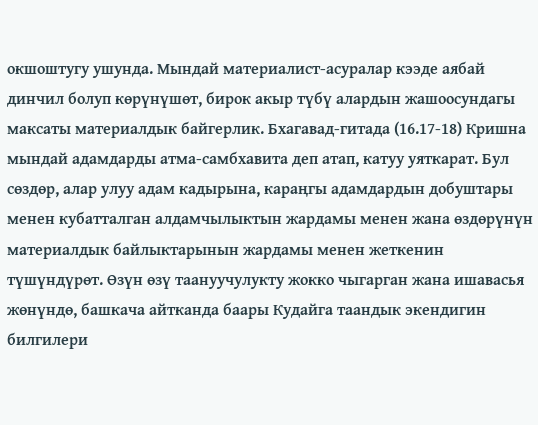окшоштугу ушунда. Мындай материалист-асуралар кээде аябай динчил болуп көрүнүшөт, бирок акыр түбү алардын жашоосундагы максаты материалдык байгерлик. Бхагавад-гитада (16.17-18) Кришна мындай адамдарды атма-самбхавита деп атап, катуу уяткарат. Бул сөздөр, алар улуу адам кадырына, караңгы адамдардын добуштары менен кубатталган алдамчылыктын жардамы менен жана өздөрүнүн материалдык байлыктарынын жардамы менен жеткенин түшүндүрөт. Өзүн өзү таануучулукту жокко чыгарган жана ишавасья жөнүндө, башкача айтканда баары Кудайга таандык экендигин билгилери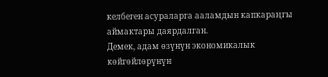келбеген асураларга ааламдын капкараңгы аймактары даярдалган.
Демек, адам өзүнүн экономикалык көйгөйлөрүнүн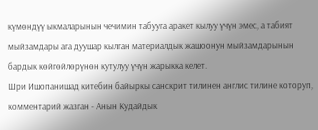күмөндүү ыкмаларынын чечимин табууга аракет кылуу үчүн эмес, а табият мыйзамдары ага дуушар кылган материалдык жашоонун мыйзамдарынын бардык көйгөйлөрүнөн кутулуу үчүн жарыкка келет.
Шри Ишопанишад китебин байыркы санскрит тилинен англис тилине которуп,
комментарий жазган - Анын Кудайдык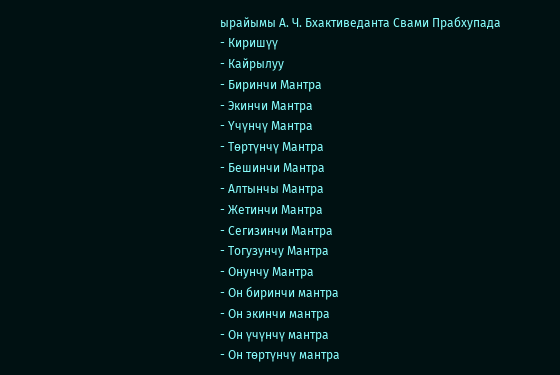ырайымы А. Ч. Бхактиведанта Свами Прабхупада
- Киришүү
- Кайрылуу
- Биринчи Мантра
- Экинчи Мантра
- Үчүнчү Мантра
- Төртүнчү Мантра
- Бешинчи Мантра
- Алтынчы Мантра
- Жетинчи Мантра
- Сегизинчи Мантра
- Тогузунчу Мантра
- Онунчу Мантра
- Он биринчи мантра
- Он экинчи мантра
- Он үчүнчү мантра
- Он төртүнчү мантра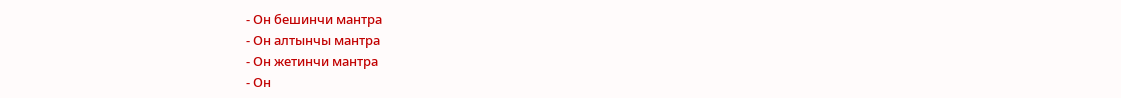- Он бешинчи мантра
- Он алтынчы мантра
- Он жетинчи мантра
- Он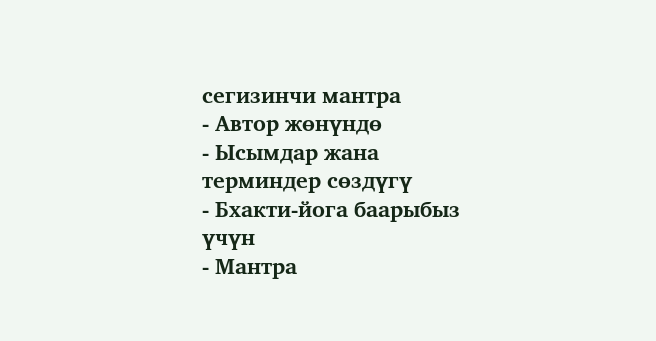сегизинчи мантра
- Автор жөнүндө
- Ысымдар жана терминдер сөздүгү
- Бхакти-йога баарыбыз үчүн
- Мантра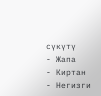сүкүтү
- Жапа
- Киртан
- Негизги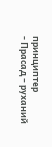принциптер
- Прасад – руханий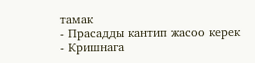тамак
- Прасадды кантип жасоо керек
- Кришнага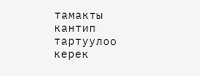тамакты кантип тартуулоо керек